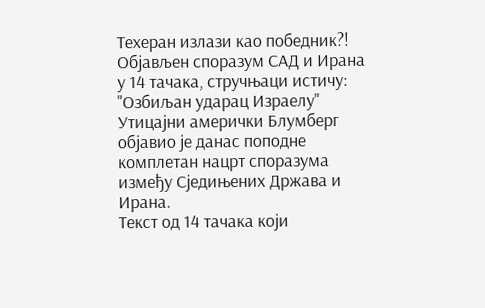Техеран излази као победник?! Објављен споразум САД и Ирана у 14 тачака, стручњаци истичу: "Озбиљан ударац Израелу"
Утицајни амерички Блумберг објавио је данас поподне комплетан нацрт споразума између Сједињених Држава и Ирана.
Текст од 14 тачака који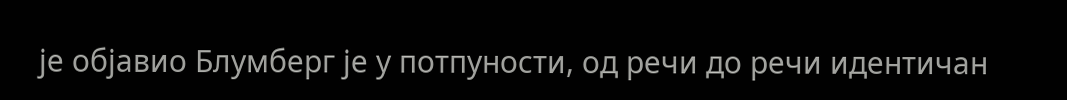је објавио Блумберг је у потпуности, од речи до речи идентичан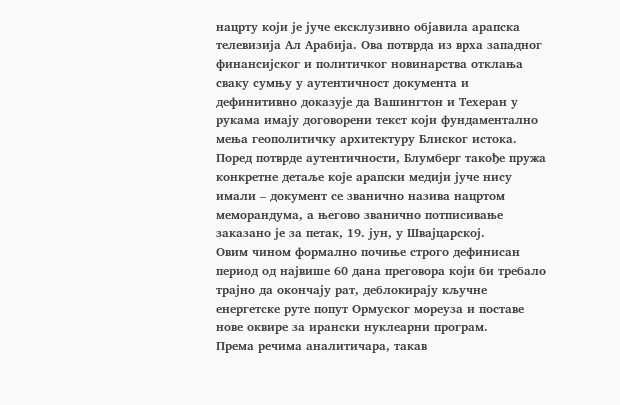нацрту који је јуче ексклузивно објавила арапска телевизија Ал Арабија. Ова потврда из врха западног финансијског и политичког новинарства отклања сваку сумњу у аутентичност документа и дефинитивно доказује да Вашингтон и Техеран у рукама имају договорени текст који фундаментално мења геополитичку архитектуру Блиског истока.
Поред потврде аутентичности, Блумберг такође пружа конкретне детаље које арапски медији јуче нису имали – документ се званично назива нацртом меморандума, а његово званично потписивање заказано је за петак, 19. јун, у Швајцарској.
Овим чином формално почиње строго дефинисан период од највише 60 дана преговора који би требало трајно да окончају рат, деблокирају кључне енергетске руте попут Ормуског мореуза и поставе нове оквире за ирански нуклеарни програм.
Према речима аналитичара, такав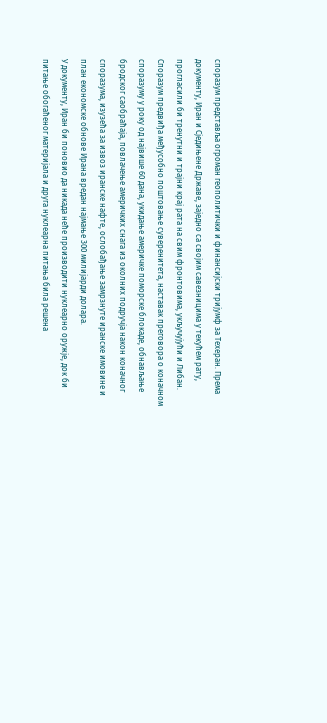споразум представља огроман геополитички и финансијски тријумф за Техеран. Према документу, Иран и Сједињене Државе, заједно са својим савезницима у текућем рату, прогласили би тренутни и трајни крај рата на свим фронтовима, укључујући и Либан.
Споразум предвиђа међусобно поштовање суверенитета, наставак преговора о коначном споразуму у року од највише 60 дана, укидање америчке поморске блокаде, обнављање бродског саобраћаја, повлачење америчких снага из околних подручја након коначног споразума, изузећа за извоз иранске нафте, ослобађање замрзнуте иранске имовине и план економске обнове Ирана вредан најмање 300 милијарди долара.
У документу, Иран би поновио да никада неће производити нуклеарно оружје, док би питање обогаћеног материјала и друга нуклеарна питања била решена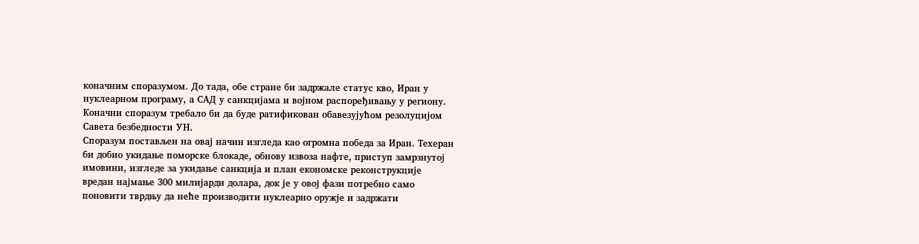коначним споразумом. До тада, обе стране би задржале статус кво, Иран у нуклеарном програму, а САД у санкцијама и војном распоређивању у региону. Коначни споразум требало би да буде ратификован обавезујућом резолуцијом Савета безбедности УН.
Споразум постављен на овај начин изгледа као огромна победа за Иран. Техеран би добио укидање поморске блокаде, обнову извоза нафте, приступ замрзнутој имовини, изгледе за укидање санкција и план економске реконструкције вредан најмање 300 милијарди долара, док је у овој фази потребно само поновити тврдњу да неће производити нуклеарно оружје и задржати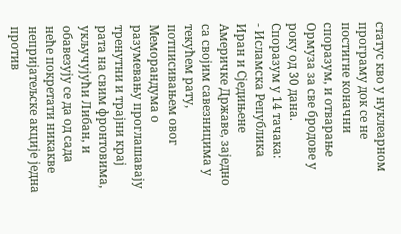статус кво у нуклеарном програму док се не постигне коначни споразум, и отварање Ормуза за све бродове у року од 30 дана.
Споразум у 14 тачака:
- Исламска Република Иран и Сједињене Америчке Државе, заједно са својим савезницима у текућем рату, потписивањем овог Меморандума о разумевању проглашавају тренутни и трајни крај рата на свим фронтовима, укључујући Либан, и обавезују се да од сада неће покретати никакве непријатељске акције једна против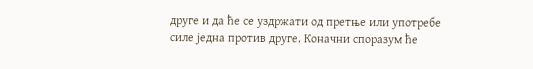друге и да ће се уздржати од претње или употребе силе једна против друге. Коначни споразум ће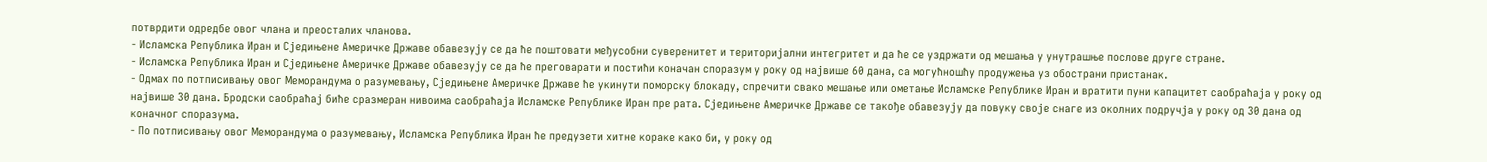потврдити одредбе овог члана и преосталих чланова.
- Исламска Република Иран и Сједињене Америчке Државе обавезују се да ће поштовати међусобни суверенитет и територијални интегритет и да ће се уздржати од мешања у унутрашње послове друге стране.
- Исламска Република Иран и Сједињене Америчке Државе обавезују се да ће преговарати и постићи коначан споразум у року од највише 60 дана, са могућношћу продужења уз обострани пристанак.
- Одмах по потписивању овог Меморандума о разумевању, Сједињене Америчке Државе ће укинути поморску блокаду, спречити свако мешање или ометање Исламске Републике Иран и вратити пуни капацитет саобраћаја у року од највише 30 дана. Бродски саобраћај биће сразмеран нивоима саобраћаја Исламске Републике Иран пре рата. Сједињене Америчке Државе се такође обавезују да повуку своје снаге из околних подручја у року од 30 дана од коначног споразума.
- По потписивању овог Меморандума о разумевању, Исламска Република Иран ће предузети хитне кораке како би, у року од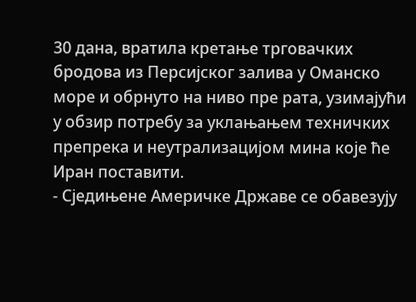30 дана, вратила кретање трговачких бродова из Персијског залива у Оманско море и обрнуто на ниво пре рата, узимајући у обзир потребу за уклањањем техничких препрека и неутрализацијом мина које ће Иран поставити.
- Сједињене Америчке Државе се обавезују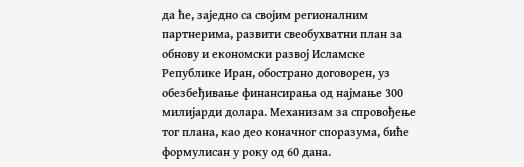да ће, заједно са својим регионалним партнерима, развити свеобухватни план за обнову и економски развој Исламске Републике Иран, обострано договорен, уз обезбеђивање финансирања од најмање 300 милијарди долара. Механизам за спровођење тог плана, као део коначног споразума, биће формулисан у року од 60 дана.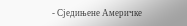- Сједињене Америчке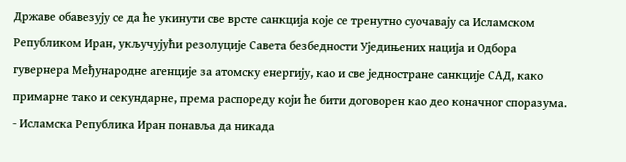Државе обавезују се да ће укинути све врсте санкција које се тренутно суочавају са Исламском Републиком Иран, укључујући резолуције Савета безбедности Уједињених нација и Одбора гувернера Међународне агенције за атомску енергију, као и све једностране санкције САД, како примарне тако и секундарне, према распореду који ће бити договорен као део коначног споразума.
- Исламска Република Иран понавља да никада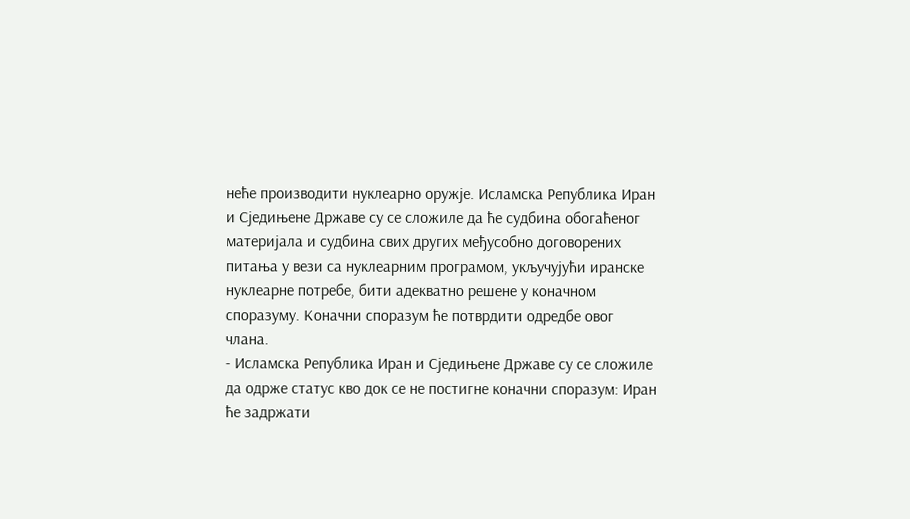неће производити нуклеарно оружје. Исламска Република Иран и Сједињене Државе су се сложиле да ће судбина обогаћеног материјала и судбина свих других међусобно договорених питања у вези са нуклеарним програмом, укључујући иранске нуклеарне потребе, бити адекватно решене у коначном споразуму. Коначни споразум ће потврдити одредбе овог члана.
- Исламска Република Иран и Сједињене Државе су се сложиле да одрже статус кво док се не постигне коначни споразум: Иран ће задржати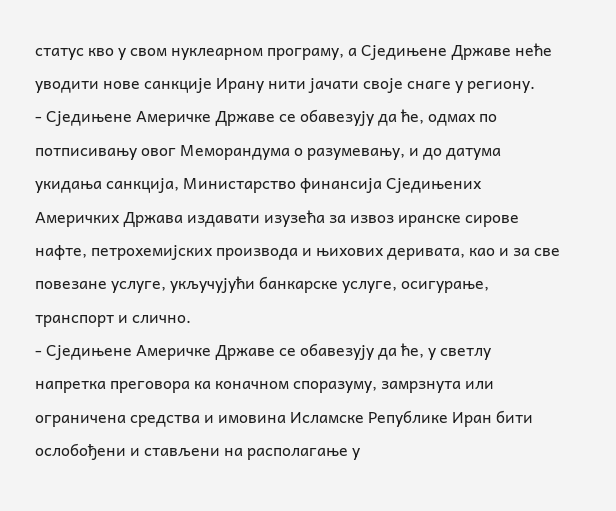статус кво у свом нуклеарном програму, а Сједињене Државе неће уводити нове санкције Ирану нити јачати своје снаге у региону.
- Сједињене Америчке Државе се обавезују да ће, одмах по потписивању овог Меморандума о разумевању, и до датума укидања санкција, Министарство финансија Сједињених Америчких Држава издавати изузећа за извоз иранске сирове нафте, петрохемијских производа и њихових деривата, као и за све повезане услуге, укључујући банкарске услуге, осигурање, транспорт и слично.
- Сједињене Америчке Државе се обавезују да ће, у светлу напретка преговора ка коначном споразуму, замрзнута или ограничена средства и имовина Исламске Републике Иран бити ослобођени и стављени на располагање у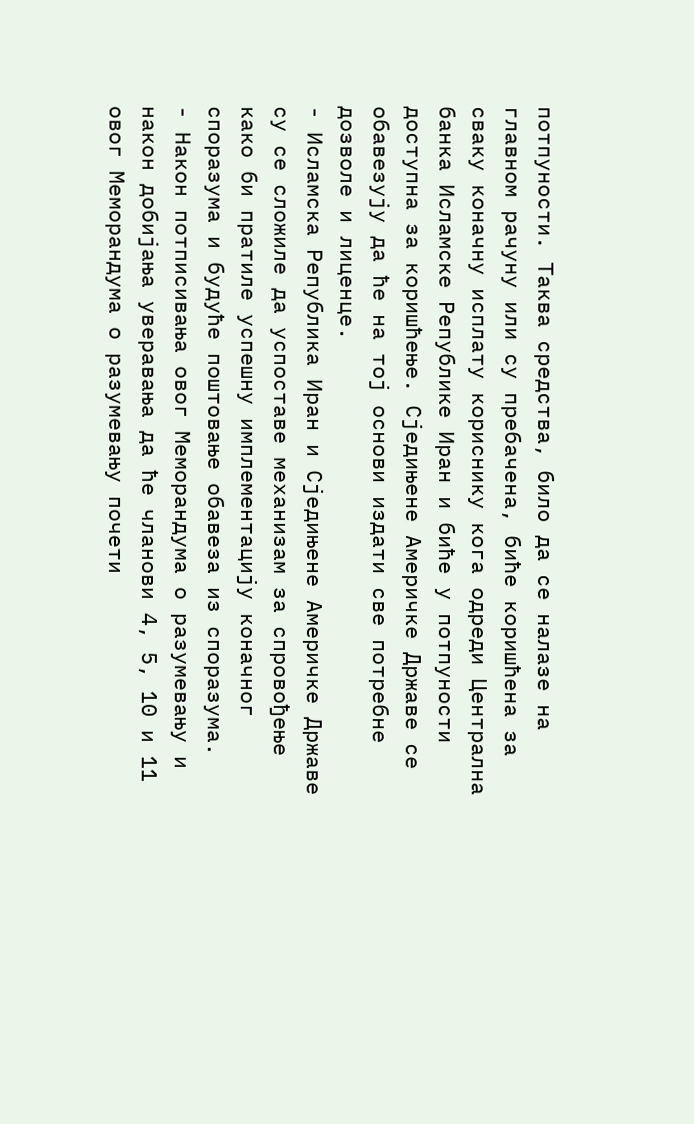потпуности. Таква средства, било да се налазе на главном рачуну или су пребачена, биће коришћена за сваку коначну исплату кориснику кога одреди Централна банка Исламске Републике Иран и биће у потпуности доступна за коришћење. Сједињене Америчке Државе се обавезују да ће на тој основи издати све потребне дозволе и лиценце.
- Исламска Република Иран и Сједињене Америчке Државе су се сложиле да успоставе механизам за спровођење како би пратиле успешну имплементацију коначног споразума и будуће поштовање обавеза из споразума.
- Након потписивања овог Меморандума о разумевању и након добијања уверавања да ће чланови 4, 5, 10 и 11 овог Меморандума о разумевању почети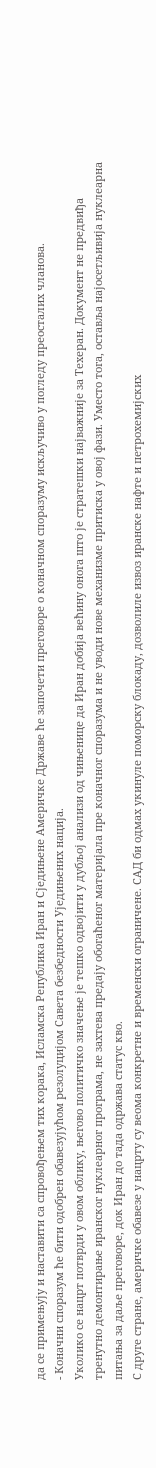да се примењују и наставити са спровођењем тих корака, Исламска Република Иран и Сједињене Америчке Државе ће започети преговоре о коначном споразуму искључиво у погледу преосталих чланова.
- Коначни споразум ће бити одобрен обавезујућом резолуцијом Савета безбедности Уједињених нација.
Уколико се нацрт потврди у овом облику, његово политичко значење је тешко одвојити у дубљој анализи од чињенице да Иран добија већину онога што је стратешки најважније за Техеран. Документ не предвиђа тренутно демонтирање иранског нуклеарног програма, не захтева предају обогаћеног материјала пре коначног споразума и не уводи нове механизме притиска у овој фази. Уместо тога, оставља најосетљивија нуклеарна питања за даље преговоре, док Иран до тада одржава статус кво.
С друге стране, америчке обавезе у нацрту су веома конкретне и временски ограничене. САД би одмах укинуле поморску блокаду, дозволиле извоз иранске нафте и петрохемијских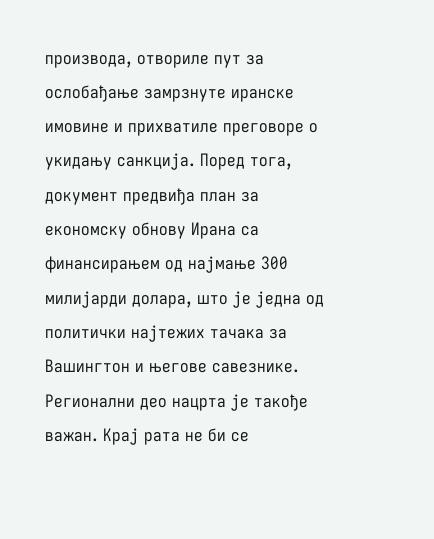производа, отвориле пут за ослобађање замрзнуте иранске имовине и прихватиле преговоре о укидању санкција. Поред тога, документ предвиђа план за економску обнову Ирана са финансирањем од најмање 300 милијарди долара, што је једна од политички најтежих тачака за Вашингтон и његове савезнике.
Регионални део нацрта је такође важан. Крај рата не би се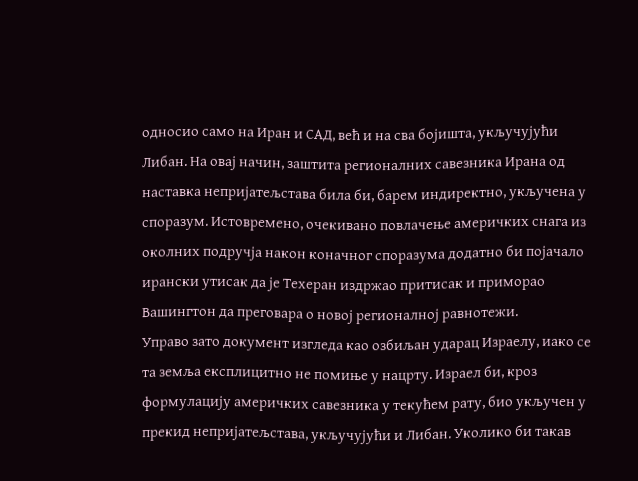односио само на Иран и САД, већ и на сва бојишта, укључујући Либан. На овај начин, заштита регионалних савезника Ирана од наставка непријатељстава била би, барем индиректно, укључена у споразум. Истовремено, очекивано повлачење америчких снага из околних подручја након коначног споразума додатно би појачало ирански утисак да је Техеран издржао притисак и приморао Вашингтон да преговара о новој регионалној равнотежи.
Управо зато документ изгледа као озбиљан ударац Израелу, иако се та земља експлицитно не помиње у нацрту. Израел би, кроз формулацију америчких савезника у текућем рату, био укључен у прекид непријатељстава, укључујући и Либан. Уколико би такав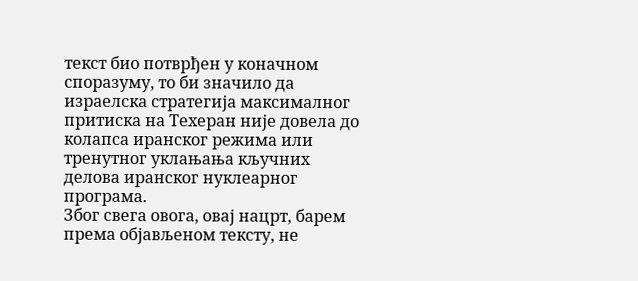текст био потврђен у коначном споразуму, то би значило да израелска стратегија максималног притиска на Техеран није довела до колапса иранског режима или тренутног уклањања кључних делова иранског нуклеарног програма.
Због свега овога, овај нацрт, барем према објављеном тексту, не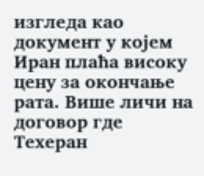изгледа као документ у којем Иран плаћа високу цену за окончање рата. Више личи на договор где Техеран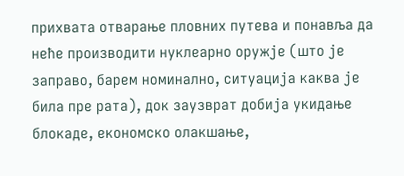прихвата отварање пловних путева и понавља да неће производити нуклеарно оружје (што је заправо, барем номинално, ситуација каква је била пре рата), док заузврат добија укидање блокаде, економско олакшање,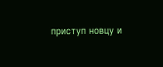приступ новцу и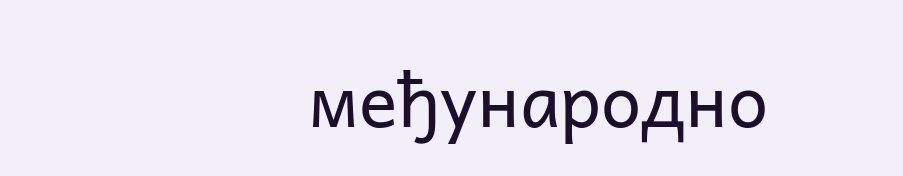међународно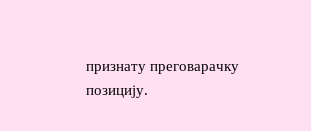признату преговарачку позицију.